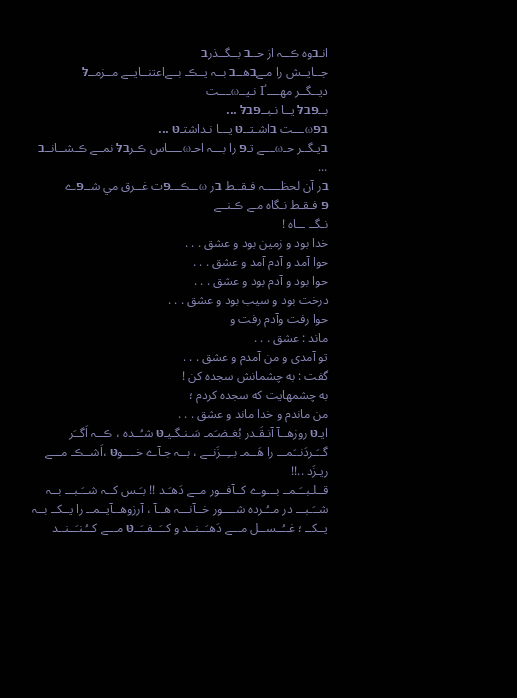انـבوه ڪــہ از حــב بــگــذرב
جــايــش را مـےבهــב بــہ يــڪـ بــےاعتنــايــے مــزمــלּ
ديــگــر مهــــҐ نـيــωـــت
بــפּבלּ يــا نـبــפּבלּ ...
בפּωـــت בاشـتــטּ يـــا نـداشتـטּ ...
בيـگــر حـωـــے تـפּ را بـــہ احـωــــاس ڪـرבלּ نمــے ڪـشــانــב ...
בر آن لحظـــــہ فـقــط בر ωــڪـــפּت غــرق مي شــפּے
פּ فـقـط نـگاه مـے ڪـنــے
نـگــ ــاه !
خدا بود و زمین بود و عشق . . .
حوا آمد و آدم آمد و عشق . . .
حوا بود و آدم بود و عشق . . .
درخت بود و سیب بود و عشق . . .
حوا رفت وآدم رفت و
ماند : عشق . . .
تو آمدی و من آمدم و عشق . . .
گفت : به چشمانش سجده کن !
به چشمهایت که سجده کردم ؛
من ماندم و خدا ماند و عشق . . .
ایـטּ روزهــآ آنـقَـدر بُغـضـَمـ سَـنـگـیـטּ شـُــده ، ڪــہ اَگــَر گــَـردَنــَمـــ را هَــمـ بــِــزَنــے ، بــہ جـآے خــــوטּ ،اَشــڪـ مـــے ریـزَد ..!!
قــلـبــَـمــ بـــوے كــآفــور مــے دَهـَـد !! بـَـس كــہ شــَـبـــ بــہ شــَـبـــ در مــُـرده شــــور خــآنـــہ هــآ ، آرزوهــآيــمــ را يــكــ بــہ يــكــ ؛ غــُــســل مـــے دَهـَــنــد و كــَــفــَــטּ مـــے كــُـنـَــنــد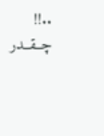..!!
چــقــدر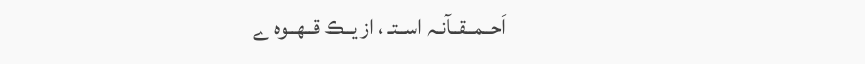اَحــمــقــآنـہ اســتـ ، از يــڪ قــهــوه ے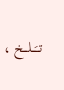تــَـــلـــخ ،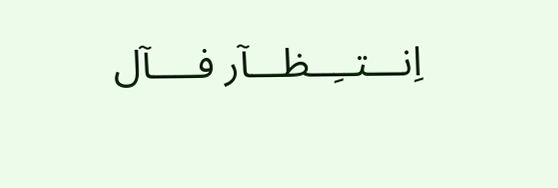اِنـــتــِــظـــآر فــــآل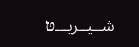شــيــريـــטּ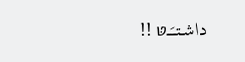داشــتــَــטּ !!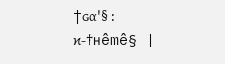†ɢα'§ :
ϰ-†нêmê§ |